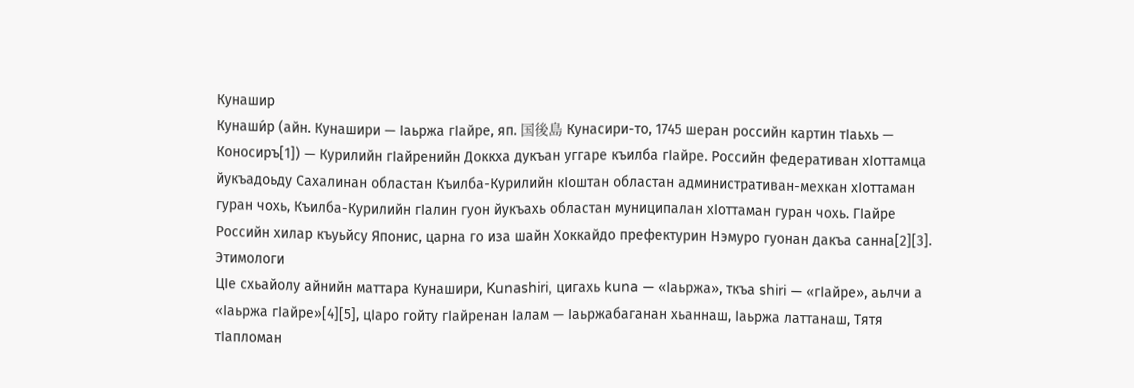Кунашир
Кунаши́р (айн. Кунашири — Ӏаьржа гӀайре, яп. 国後島 Кунасири-то, 1745 шеран российн картин тӀаьхь — Коносиръ[1]) — Курилийн гӀайренийн Доккха дукъан уггаре къилба гӀайре. Российн федеративан хӀоттамца йукъадоьду Сахалинан областан Къилба-Курилийн кӀоштан областан административан-мехкан хӀоттаман гуран чохь, Къилба-Курилийн гӀалин гуон йукъахь областан муниципалан хӀоттаман гуран чохь. ГӀайре Российн хилар къуьйсу Японис, царна го иза шайн Хоккайдо префектурин Нэмуро гуонан дакъа санна[2][3].
Этимологи
ЦӀе схьайолу айнийн маттара Кунашири, Kunashiri, цигахь kuna — «Ӏаьржа», ткъа shiri — «гӀайре», аьлчи а «Ӏаьржа гӀайре»[4][5], цӀаро гойту гӀайренан Ӏалам — Ӏаьржабаганан хьаннаш, Ӏаьржа латтанаш, Тятя тӀапломан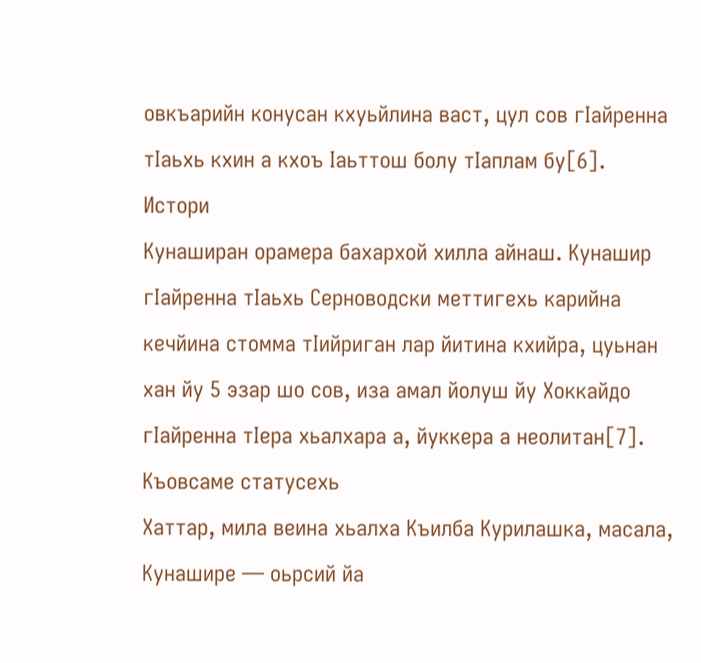овкъарийн конусан кхуьйлина васт, цул сов гӀайренна тӀаьхь кхин а кхоъ Ӏаьттош болу тӀаплам бу[6].
Истори
Кунаширан орамера бахархой хилла айнаш. Кунашир гӀайренна тӀаьхь Серноводски меттигехь карийна кечйина стомма тӀийриган лар йитина кхийра, цуьнан хан йу 5 эзар шо сов, иза амал йолуш йу Хоккайдо гӀайренна тӀера хьалхара а, йуккера а неолитан[7].
Къовсаме статусехь
Хаттар, мила веина хьалха Къилба Курилашка, масала, Кунашире — оьрсий йа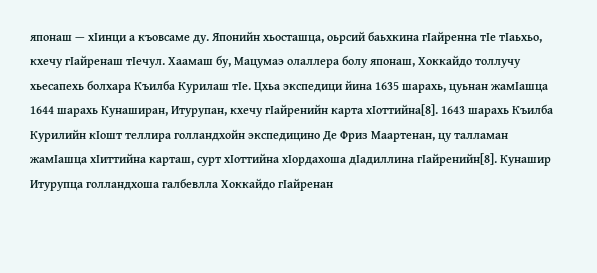японаш — хӀинци а къовсаме ду. Японийн хьосташца, оьрсий баьхкина гӀайренна тӀе тӀаьхьо, кхечу гӀайренаш тӀечул. Хаамаш бу, Мацумаэ олаллера болу японаш, Хоккайдо толлучу хьесапехь болхара Къилба Курилаш тӀе. Цхьа экспедици йина 1635 шарахь, цуьнан жамӀашца 1644 шарахь Кунаширан, Итурупан, кхечу гӀайренийн карта хӀоттийна[8]. 1643 шарахь Къилба Курилийн кӀошт теллира голландхойн экспедицино Де Фриз Маартенан, цу талламан жамӀашца хӀиттийна карташ, сурт хӀоттийна хӀордахоша дӀадиллина гӀайренийн[8]. Кунашир Итурупца голландхоша галбевлла Хоккайдо гӀайренан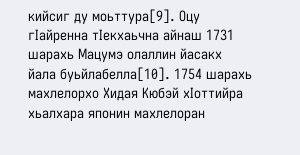кийсиг ду моьттура[9]. Оцу гӀайренна тӀекхаьчна айнаш 1731 шарахь Мацумэ олаллин йасакх йала буьйлабелла[10]. 1754 шарахь махлелорхо Хидая Кюбэй хӀоттийра хьалхара японин махлелоран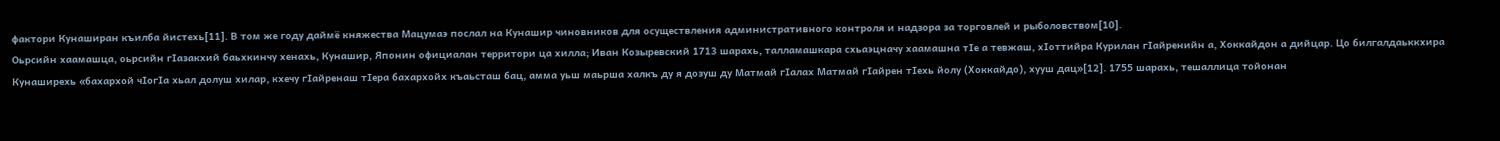фактори Кунаширан къилба йистехь[11]. В том же году даймё княжества Мацумаэ послал на Кунашир чиновников для осуществления административного контроля и надзора за торговлей и рыболовством[10].
Оьрсийн хаамашца, оьрсийн гӀазакхий баьхкинчу хенахь, Кунашир, Японин официалан территори ца хилла; Иван Козыревский 1713 шарахь, талламашкара схьаэцначу хаамашна тӀе а тевжаш, хӀоттийра Курилан гӀайренийн а, Хоккайдон а дийцар. Цо билгалдаьккхира Кунаширехь «бахархой чӀогӀа хьал долуш хилар, кхечу гӀайренаш тӀера бахархойх къаьсташ бац, амма уьш маьрша халкъ ду я дозуш ду Матмай гӀалах Матмай гӀайрен тӀехь йолу (Хоккайдо), хууш дац»[12]. 1755 шарахь, тешаллица тойонан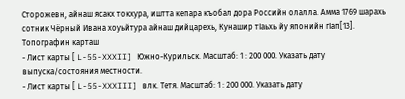Сторожевн, айнаш ясакх токхура, иштта кепара къобал дора Российн олалла. Амма 1769 шарахь сотник Чёрный Ивана хоуьйтура айнаш дийцарехь, Кунашир тӀаьхь йу японийн гӀап[13].
Топографин карташ
- Лист карты [ L-55-XXXII] Южно-Курильск. Масштаб: 1 : 200 000. Указать дату выпуска/состояния местности.
- Лист карты [ L-55-XXXIII] влк. Тетя. Масштаб: 1 : 200 000. Указать дату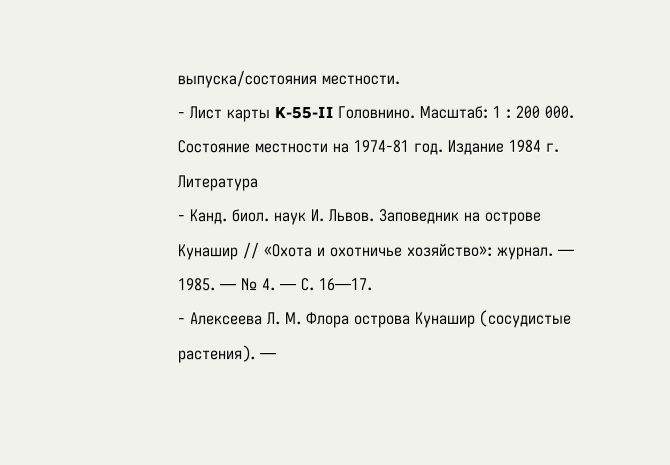выпуска/состояния местности.
- Лист карты K-55-II Головнино. Масштаб: 1 : 200 000. Состояние местности на 1974-81 год. Издание 1984 г.
Литература
- Канд. биол. наук И. Львов. Заповедник на острове Кунашир // «Охота и охотничье хозяйство»: журнал. — 1985. — № 4. — С. 16—17.
- Алексеева Л. М. Флора острова Кунашир (сосудистые растения). —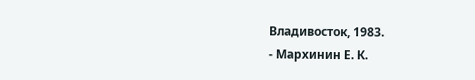Владивосток, 1983.
- Мархинин Е. К.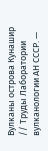Вулканы острова Кунашир // Труды Лаборатории вулканологии АН СССР. —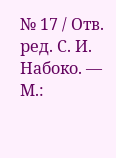№ 17 / Отв. ред. С. И. Набоко. — М.: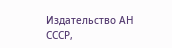Издательство АН СССР,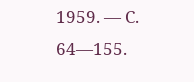1959. — С. 64—155.